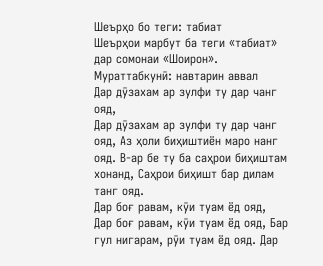Шеърҳо бо теги: табиат
Шеърҳои марбут ба теги «табиат» дар сомонаи «Шоирон».
Мураттабкунӣ: навтарин аввал
Дар дӯзахам ар зулфи ту дар чанг ояд,
Дар дӯзахам ар зулфи ту дар чанг ояд, Аз ҳоли биҳиштиён маро нанг ояд. В-ар бе ту ба саҳрои биҳиштам хонанд, Саҳрои биҳишт бар дилам танг ояд.
Дар боғ равам, кӯи туам ёд ояд,
Дар боғ равам, кӯи туам ёд ояд, Бар гул нигарам, рӯи туам ёд ояд. Дар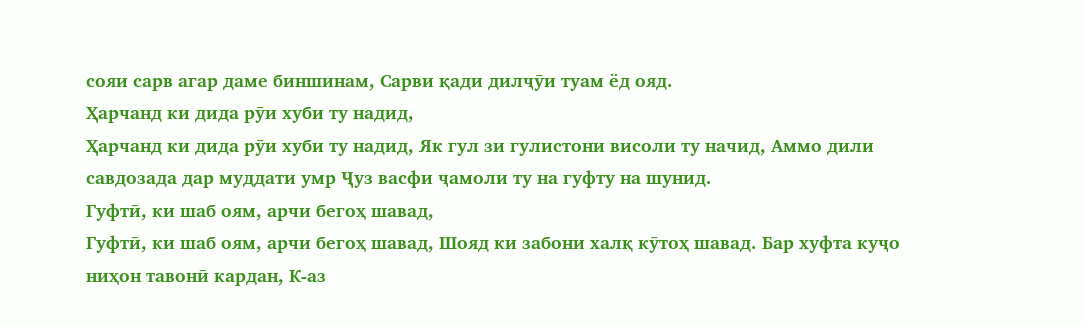сояи сарв агар даме биншинам, Сарви қади дилҷӯи туам ёд ояд.
Ҳарчанд ки дида рӯи хуби ту надид,
Ҳарчанд ки дида рӯи хуби ту надид, Як гул зи гулистони висоли ту начид, Аммо дили савдозада дар муддати умр Ҷуз васфи ҷамоли ту на гуфту на шунид.
Гуфтӣ, ки шаб оям, арчи бегоҳ шавад,
Гуфтӣ, ки шаб оям, арчи бегоҳ шавад, Шояд ки забони халқ кӯтоҳ шавад. Бар хуфта куҷо ниҳон тавонӣ кардан, К-аз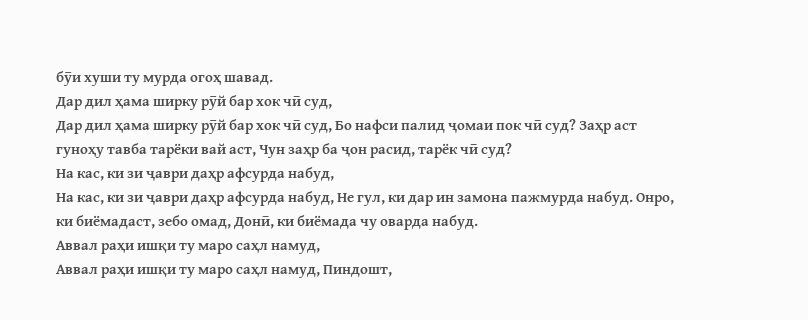бӯи хуши ту мурда огоҳ шавад.
Дар дил ҳама ширку рӯй бар хок чӣ суд,
Дар дил ҳама ширку рӯй бар хок чӣ суд, Бо нафси палид ҷомаи пок чӣ суд? Заҳр аст гуноҳу тавба тарёки вай аст, Чун заҳр ба ҷон расид, тарёк чӣ суд?
На кас, ки зи ҷаври даҳр афсурда набуд,
На кас, ки зи ҷаври даҳр афсурда набуд, Не гул, ки дар ин замона пажмурда набуд. Онро, ки биёмадаст, зебо омад, Донӣ, ки биёмада чу оварда набуд.
Аввал раҳи ишқи ту маро саҳл намуд,
Аввал раҳи ишқи ту маро саҳл намуд, Пиндошт,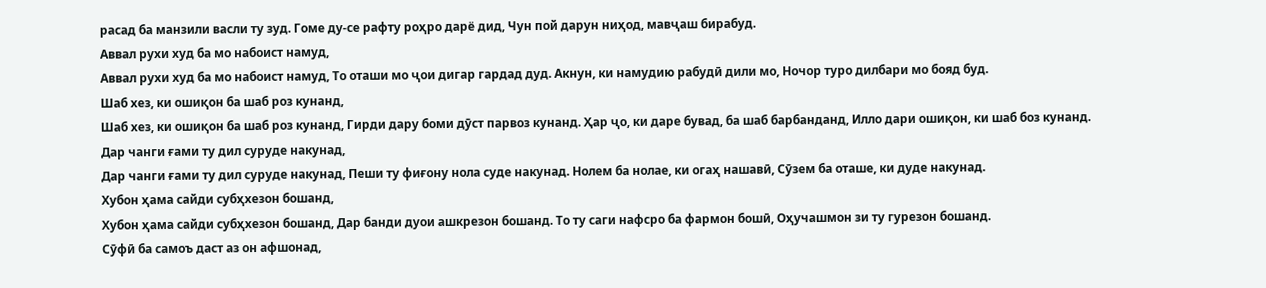расад ба манзили васли ту зуд. Гоме ду-се рафту роҳро дарё дид, Чун пой дарун ниҳод, мавҷаш бирабуд.
Аввал рухи худ ба мо набоист намуд,
Аввал рухи худ ба мо набоист намуд, То оташи мо ҷои дигар гардад дуд. Акнун, ки намудию рабудӣ дили мо, Ночор туро дилбари мо бояд буд.
Шаб хез, ки ошиқон ба шаб роз кунанд,
Шаб хез, ки ошиқон ба шаб роз кунанд, Гирди дару боми дӯст парвоз кунанд. Ҳар ҷо, ки даре бувад, ба шаб барбанданд, Илло дари ошиқон, ки шаб боз кунанд.
Дар чанги ғами ту дил суруде накунад,
Дар чанги ғами ту дил суруде накунад, Пеши ту фиғону нола суде накунад. Нолем ба нолае, ки огаҳ нашавӣ, Сӯзем ба оташе, ки дуде накунад.
Хубон ҳама сайди субҳхезон бошанд,
Хубон ҳама сайди субҳхезон бошанд, Дар банди дуои ашкрезон бошанд. То ту саги нафсро ба фармон бошӣ, Оҳучашмон зи ту гурезон бошанд.
Сӯфӣ ба самоъ даст аз он афшонад,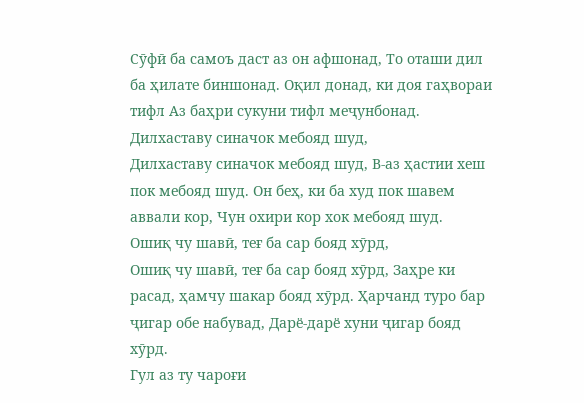Сӯфӣ ба самоъ даст аз он афшонад, То оташи дил ба ҳилате биншонад. Оқил донад, ки доя гаҳвораи тифл Аз баҳри сукуни тифл меҷунбонад.
Дилхаставу синачок мебояд шуд,
Дилхаставу синачок мебояд шуд, В-аз ҳастии хеш пок мебояд шуд. Он беҳ, ки ба худ пок шавем аввали кор, Чун охири кор хок мебояд шуд.
Ошиқ чу шавӣ, теғ ба сар бояд хӯрд,
Ошиқ чу шавӣ, теғ ба сар бояд хӯрд, Заҳре ки расад, ҳамчу шакар бояд хӯрд. Ҳарчанд туро бар ҷигар обе набувад, Дарё-дарё хуни ҷигар бояд хӯрд.
Гул аз ту чароғи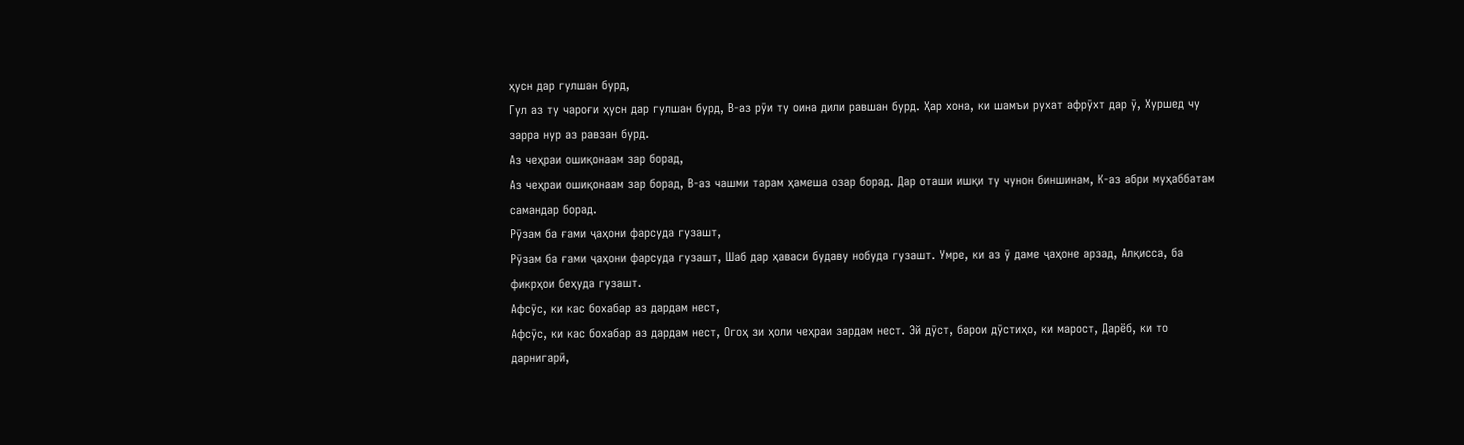ҳусн дар гулшан бурд,
Гул аз ту чароғи ҳусн дар гулшан бурд, В-аз рӯи ту оина дили равшан бурд. Ҳар хона, ки шамъи рухат афрӯхт дар ӯ, Хуршед чу зарра нур аз равзан бурд.
Аз чеҳраи ошиқонаам зар борад,
Аз чеҳраи ошиқонаам зар борад, В-аз чашми тарам ҳамеша озар борад. Дар оташи ишқи ту чунон биншинам, К-аз абри муҳаббатам самандар борад.
Рӯзам ба ғами ҷаҳони фарсуда гузашт,
Рӯзам ба ғами ҷаҳони фарсуда гузашт, Шаб дар ҳаваси будаву нобуда гузашт. Умре, ки аз ӯ даме ҷаҳоне арзад, Алқисса, ба фикрҳои беҳуда гузашт.
Афсӯс, ки кас бохабар аз дардам нест,
Афсӯс, ки кас бохабар аз дардам нест, Огоҳ зи ҳоли чеҳраи зардам нест. Эй дӯст, барои дӯстиҳо, ки марост, Дарёб, ки то дарнигарӣ,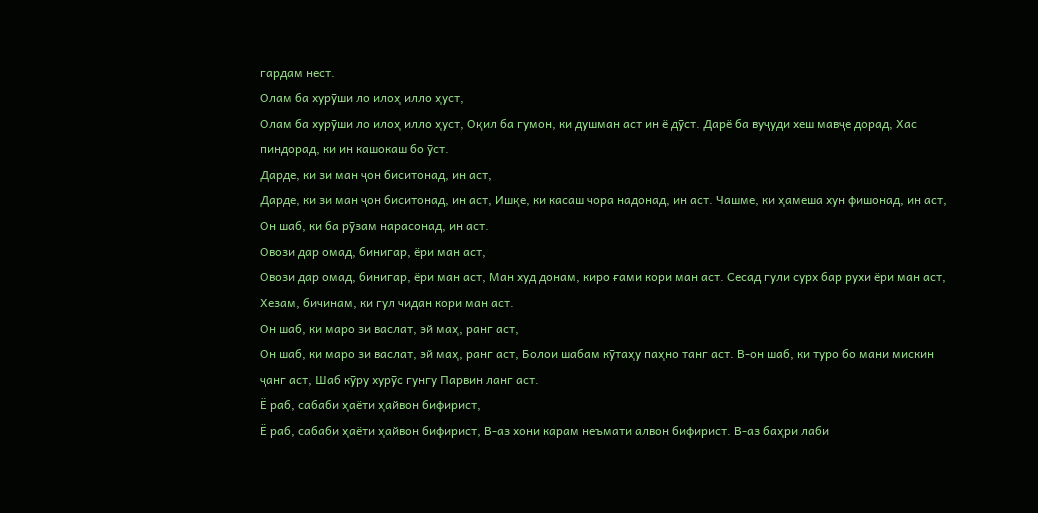гардам нест.
Олам ба хурӯши ло илоҳ илло ҳуст,
Олам ба хурӯши ло илоҳ илло ҳуст, Оқил ба гумон, ки душман аст ин ё дӯст. Дарё ба вуҷуди хеш мавҷе дорад, Хас пиндорад, ки ин кашокаш бо ӯст.
Дарде, ки зи ман ҷон биситонад, ин аст,
Дарде, ки зи ман ҷон биситонад, ин аст, Ишқе, ки касаш чора надонад, ин аст. Чашме, ки ҳамеша хун фишонад, ин аст, Он шаб, ки ба рӯзам нарасонад, ин аст.
Овози дар омад, бинигар, ёри ман аст,
Овози дар омад, бинигар, ёри ман аст, Ман худ донам, киро ғами кори ман аст. Сесад гули сурх бар рухи ёри ман аст, Хезам, бичинам, ки гул чидан кори ман аст.
Он шаб, ки маро зи васлат, эй маҳ, ранг аст,
Он шаб, ки маро зи васлат, эй маҳ, ранг аст, Болои шабам кӯтаҳу паҳно танг аст. В-он шаб, ки туро бо мани мискин ҷанг аст, Шаб кӯру хурӯс гунгу Парвин ланг аст.
Ё раб, сабаби ҳаёти ҳайвон бифирист,
Ё раб, сабаби ҳаёти ҳайвон бифирист, В-аз хони карам неъмати алвон бифирист. В-аз баҳри лаби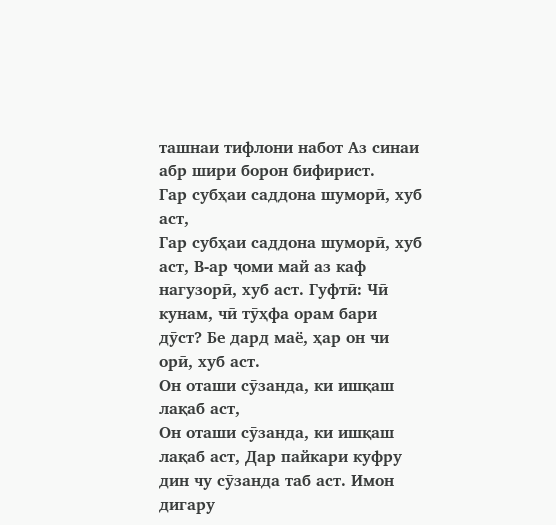ташнаи тифлони набот Аз синаи абр шири борон бифирист.
Гар субҳаи саддона шуморӣ, хуб аст,
Гар субҳаи саддона шуморӣ, хуб аст, В-ар ҷоми май аз каф нагузорӣ, хуб аст. Гуфтӣ: Чӣ кунам, чӣ тӯҳфа орам бари дӯст? Бе дард маё, ҳар он чи орӣ, хуб аст.
Он оташи сӯзанда, ки ишқаш лақаб аст,
Он оташи сӯзанда, ки ишқаш лақаб аст, Дар пайкари куфру дин чу сӯзанда таб аст. Имон дигару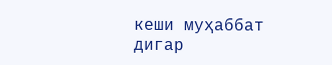кеши муҳаббат дигар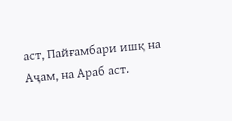аст, Пайғамбари ишқ на Аҷам, на Араб аст.